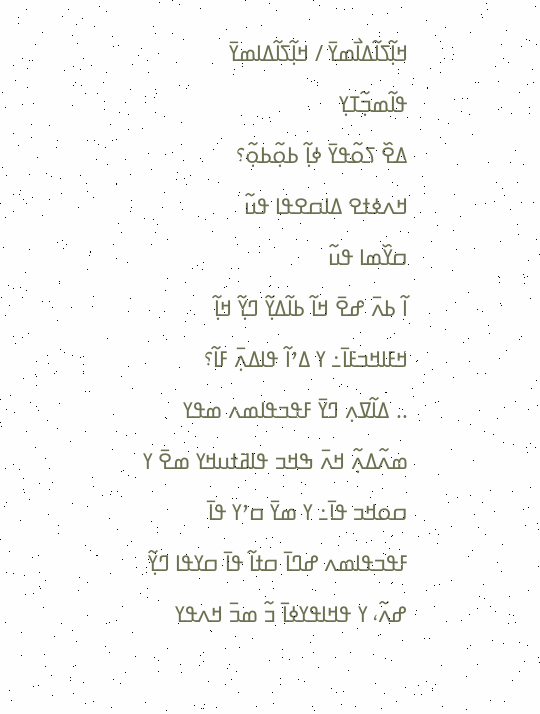ߞߊ߲߬ߖߊ߬ߡߊ߯ߘߌ߫ / ߞߊ߲߬ߖߊ߬ߡߊߘߌ߫
ߟߊ߬ߘߏ߲߬ߠߌ߲
ߡߐ߰ ߖߋ߬ߟߌ߫ ߦߊ߲߬ ߕߋ߲߬ߕߋ߲߬؟
ߞߍߦߙߐ ߡߊߛߐߟߊ ߟߎ߬
ߛߌ߰ߘߊ ߟߎ߬
ߊ߬ ߕߍ߫ ߝߐ߫ ߞߊ߬ ߕߊ߬ߡߌ߲߬ ߣߌ߲߬ ߞߊ߲߬
ߞߓߊߞߏߓߊ߫߸ ߌ ߡߴߊ߬ ߟߊߡߍ߲߫ ߓߊ߬؟
.. ߡߊ߬ߜߍ߲ ߣߌ߫ ߓߟߏߟߊߘߍ ߘߟߌ
ߘߍ߬ߡߍ߲߬ ߞߍ߫ ߒߞߏ ߟߊߥߙߎߞߌ ߘߐ߫ ߌ ߛߋߞߏ ߟߊ߫߸ ߌ ߘߌ߫ ߛߴߌ ߟߊ߫ ߓߟߏߟߊߘߍ ߝߣߊ߫ ߛߙߊ߬ ߟߊ߫ ߛߌߟߊ ߣߌ߲߬ ߝߍ߬، ߌ ߟߞߊߟߌߦߊ߫ ߏ߬ ߘߏ߫ ߞߍߟߌ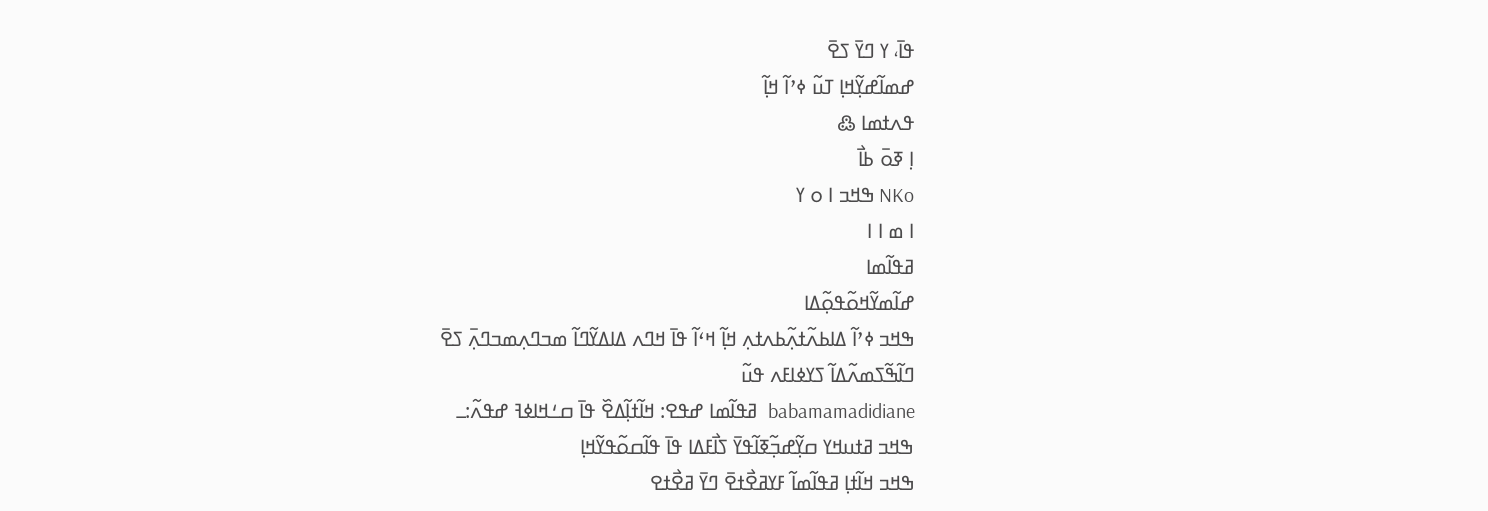ߟߊ߫، ߌ ߣߌ߫ ߖߐ߫
ߝߘߊ߬ߝߌ߲߬ߞߊ߲ ߠߎ߬ ߦߴߊ߬ ߞߊ߲߬
ߟߍߙߘߊ ߷
ߊ߲ ߧߋ߫ ߕߊ߯
NKo ߒߞߏ ߊ ߋ ߌ
ߊ ߘ ߊ ߊ
ߥߟߊ߬ߘߊ
ߝߊ߬ߘߌ߬ߞߋ߬ߟߋ߲߬ߡߊ
ߒߞߏ ߦߴߊ߬ ߡߊߕߍ߬ߙߍ߲߬ߕߍߙߍ߲ ߞߊ߲߬ ߞߵߊ߬ ߟߊ߫ ߞߣߍ ߡߊߡߌ߬ߣߊ߬ ߘߏߣߍ߲ߘߏߣߍ߲߫ ߖߐ߫
ߣߊ߬ߒ߬ߖߘߍ߬ߡߊ߬ ߖߌߦߊߓߍ ߟߎ߬
babamamadidiane  ߥߟߊ߬ߘߊ ߝߟߐ: ߞߊ߬ߙߊ߲߬ߡߐ߰ ߟߊ߫ ߛߑߞߊߦߔ ߝߟߍ߬:ߺ
ߒߞߏ ߥߙߎߞߌ ߛߌ߲߬ߝߏ߲߬ߧߊ߬ߟߌ߫ ߖߊ߯ߓߡߊ ߟߊ߫ ߟߊ߬ߛߋ߬ߟߌ߬ߞߊ߲
ߒߞߏ ߞߊ߬ߙߊ߲ ߥߟߊ߬ߘߊ߬ ߓߌߥߐ߯ߙߐ߫ ߣߌ߫ ߥߐ߯ߙߐ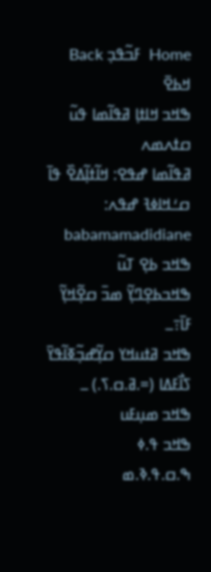Home  ߓߏ߬ߟߏ߲ Back ߞߕߐ߫
ߒߞߏ ߞߊߙߊ߲ ߥߟߊ߬ߘߊ ߟߎ߬ ߛߙߍߘߍ
ߥߟߊ߬ߘߊ ߝߟߐ: ߞߊ߬ߙߊ߲߬ߡߐ߰ ߟߊ߫ ߛߑߞߊߦߔ ߝߟߍ: babamamadidiane
ߒߞߏ ߕߐ߲ ߠߎ߬
ߒߞߏߕߐ߲ߣߌ߲߬ ߘߏ߫ ߛߐ߲߬ߞߌ߲߬ ߓߊ߫߹ߺ
ߒߞߏ ߥߙߎߞߌ ߛߌ߲߬ߝߏ߲߬ߧߊ߬ߟߌ߫ ߖߊ߯ߓߡߊ (=.ߥ.ߛ.ߖ.) ߺ
ߒߞߏ ߘߎ߲ߓߎ
ߒߞߏ ߟ.ߦ
ߒ.ߛ.ߟ.ߢ.ߘ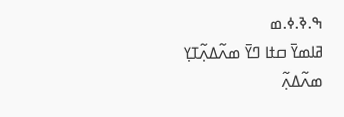ߒ.ߢ.ߦ.ߘ
ߥߊߘߌ߫ ߛߙߊ ߣߌ߫ ߘߍ߬ߡߍ߲߬ߠߌ߲
ߘߍ߬ߡߍ߲߬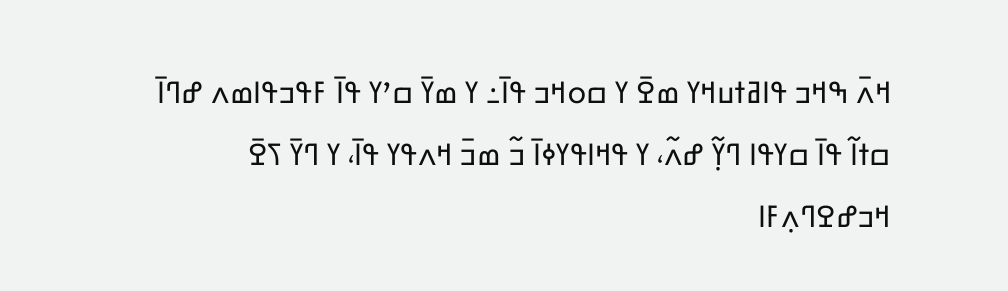ߞߍ߫ ߒߞߏ ߟߊߥߙߎߞߌ ߘߐ߫ ߌ ߛߋߞߏ ߟߊ߫߸ ߌ ߘߌ߫ ߛߴߌ ߟߊ߫ ߓߟߏߟߊߘߍ ߝߣߊ߫ ߛߙߊ߬ ߟߊ߫ ߛߌߟߊ ߣߌ߲߬ ߝߍ߬، ߌ ߟߞߊߟߌߦߊ߫ ߏ߬ ߘߏ߫ ߞߍߟߌ ߟߊ߫، ߌ ߣߌ߫ ߖߐ߫
ߞߏߝߐߣߍ߲ߓߊ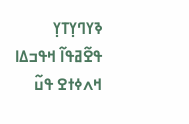ߢߌߣߌ߲ߠߌ߲
ߟߐ߬ߥߟߊ߬ ߞߟߏߡߊ
ߞߍߦߙߐ ߟߎ߬